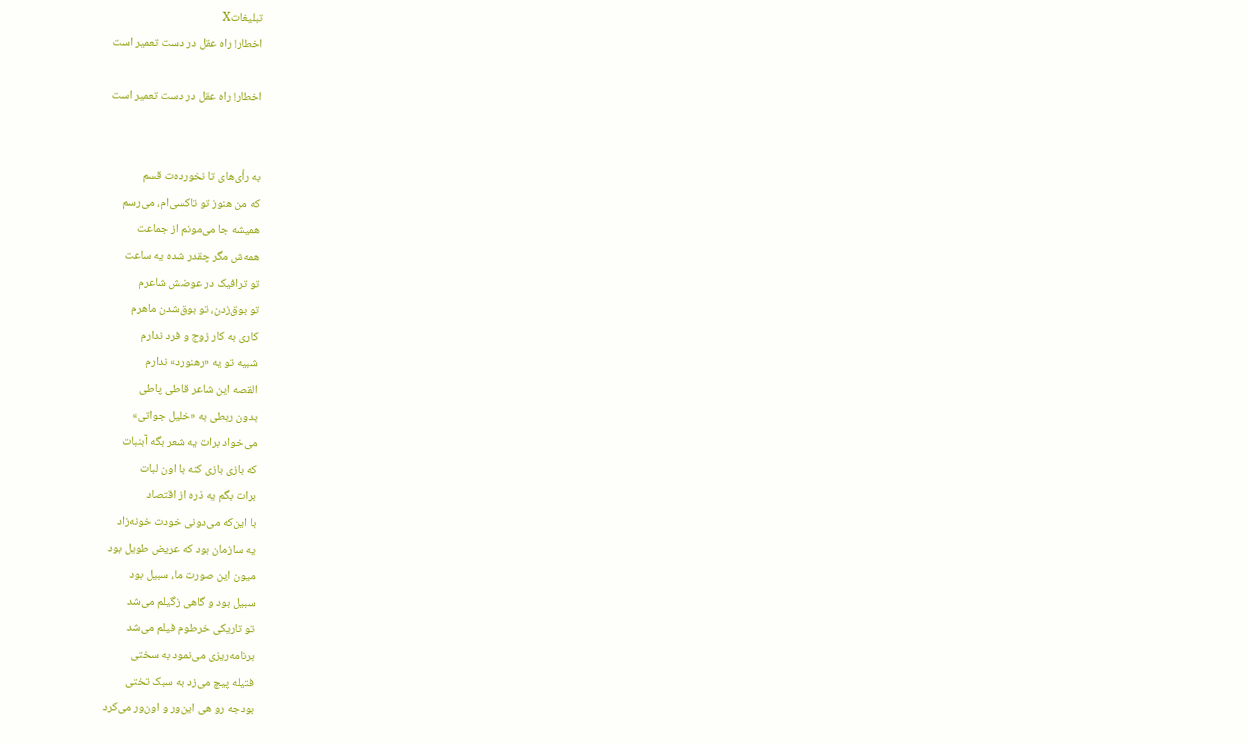تبليغاتX
اخطار! راه عقل در دست تعمیر است

اخطار! راه عقل در دست تعمیر است


به رأی‌های تا نخورده‌ت قسم
که من هنوز تو تاکسی‌ام، می‌رسم
همیشه جا می‌مونم از جماعت
همه‌ش مگر چقدر شده یه ساعت
تو ترافیک در عوضش شاعرم
تو بوق‌زدن، تو بوق‌شدن ماهرم
کاری به کار زوج و فرد ندارم
شبیه تو یه «رهنورد» ندارم
القصه این شاعر قاطی پاطی
بدون ربطی به «خلیل جواتی»
می‌خواد برات یه شعر بگه آبنبات
که بازی بازی کنه با اون لبات
برات بگم یه ذره از اقتصاد
با این‌که می‌دونی خودت خونه‌زاد
یه سازمان بود که عریض طویل بود
میون این صورت ما، سبیل بود
سبیل بود و گاهی زگیلم می‌شد
تو تاریکی خرطوم فیلم می‌شد
برنامه‌ریزی می‌نمود به سختی
فتیله پیچ می‌زد به سبک تختی
بودجه رو هی این‌ور و اون‌ور می‌کرد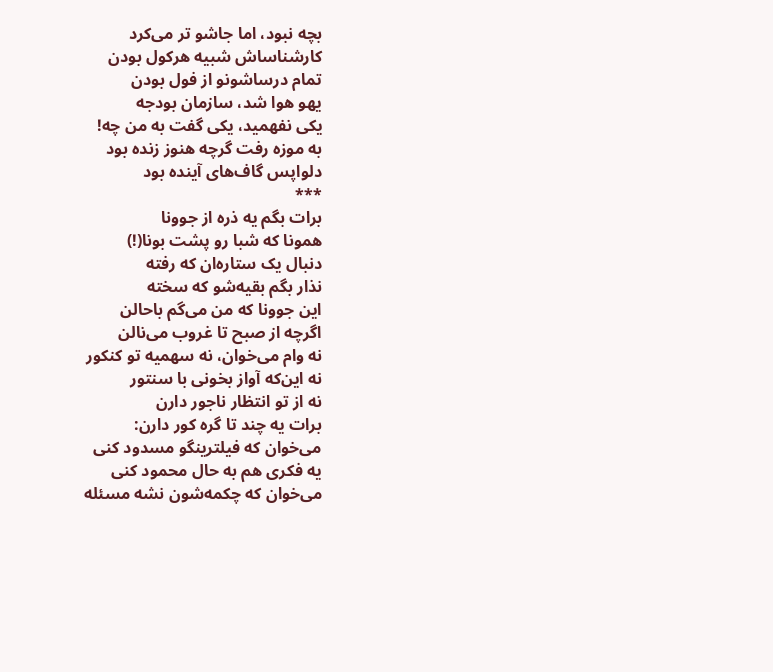بچه نبود، اما جاشو تر می‌کرد
کارشناساش شبیه هرکول بودن
تمام درساشونو از فول بودن
یهو هوا شد، سازمان بودجه
یکی نفهمید، یکی گفت به من چه!
به موزه رفت گرچه هنوز زنده بود
دلواپس گاف‌های آینده بود
***
برات بگم یه ذره از جوونا
همونا که شبا رو پشت بونا(!)
دنبال یک ستاره‌ان که رفته
نذار بگم بقیه‌شو که سخته
این جوونا که من می‌گم باحالن
اگرچه از صبح تا غروب می‌نالن
نه وام می‌خوان، نه سهمیه تو کنکور
نه این‌که آواز بخونی با سنتور
نه از تو انتظار ناجور دارن
برات یه چند تا گره کور دارن:
می‌خوان که فیلترینگو مسدود کنی
یه فکری هم به حال محمود کنی
می‌خوان که چکمه‌شون نشه مسئله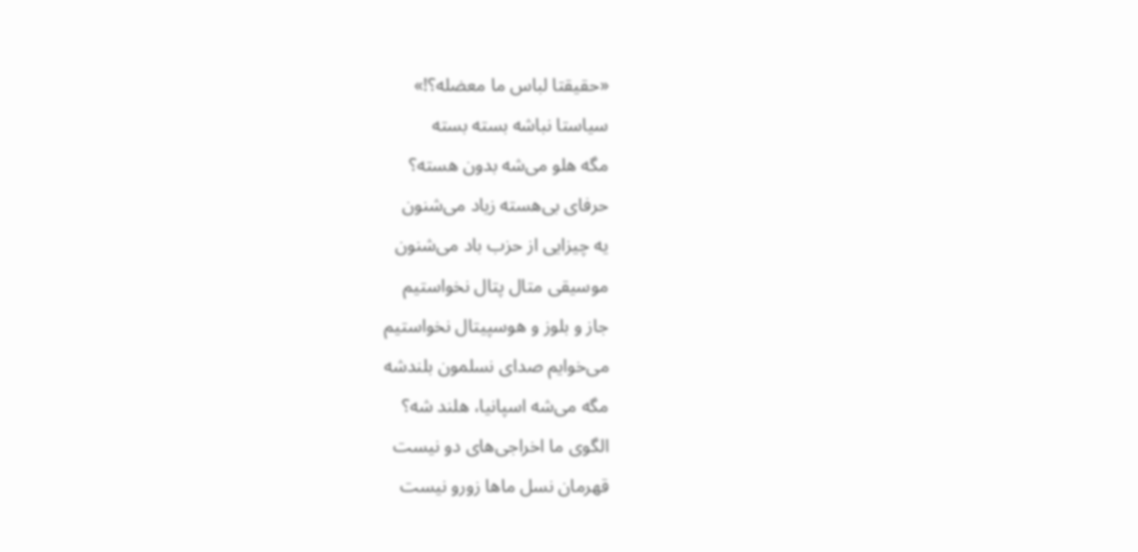«حقیقتا لباس ما معضله؟!»
سیاستا نباشه بسته بسته
مگه هلو می‌شه بدون هسته؟
حرفای بی‌هسته زیاد می‌شنون
یه چیزایی از حزب باد می‌شنون
موسیقی متال پتال نخواستیم
جاز و بلوز و هوسپیتال نخواستیم
می‌خوایم صدای نسلمون بلندشه
مگه می‌شه اسپانیا، هلند شه؟
الگوی ما اخراجی‌های دو نیست
قهرمان نسل ماها زورو نیست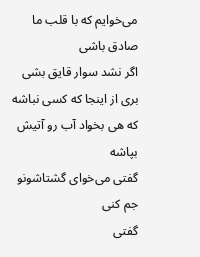می‌خوایم که با قلب ما صادق باشی
اگر نشد سوار قایق بشی
بری از اینجا که کسی نباشه
که هی بخواد آب رو آتیش بپاشه
گفتی می‌خوای گشتاشونو جم کنی
گفتی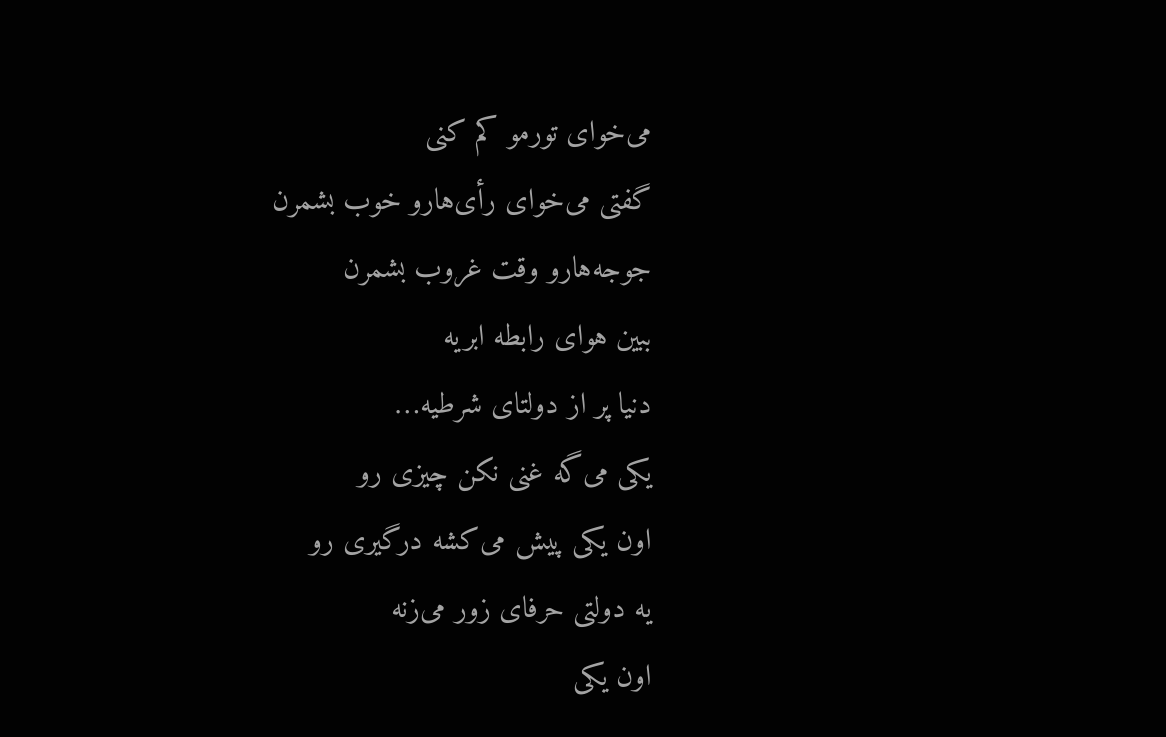می‌خوای تورمو کم کنی
گفتی می‌خوای رأی‌هارو خوب بشمرن
جوجه‌هارو وقت غروب بشمرن
ببین هوای رابطه ابریه
دنیا پر از دولتای شرطیه…
یکی می‌گه غنی نکن چیزی رو
اون یکی پیش می‌کشه درگیری رو
یه دولتی حرفای زور می‌زنه
اون یکی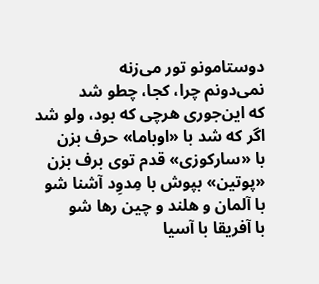دوستامونو تور می‌زنه
نمی‌دونم چرا، کجا، چطو شد
که این‌جوری هرچی که بود، ولو شد
اگر که شد با «اوباما» حرف بزن
با «سارکوزی» قدم توی برف بزن
«پوتین» بپوش با مِدوِد آشنا شو
با آلمان و هلند و چین رها شو
با آفریقا با آسیا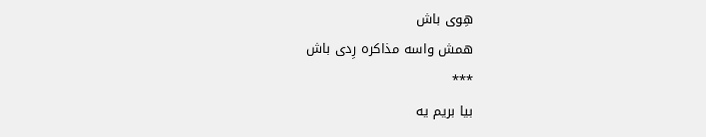هِوی باش
همش واسه مذاکره رِدی باش
***
بیا بریم یه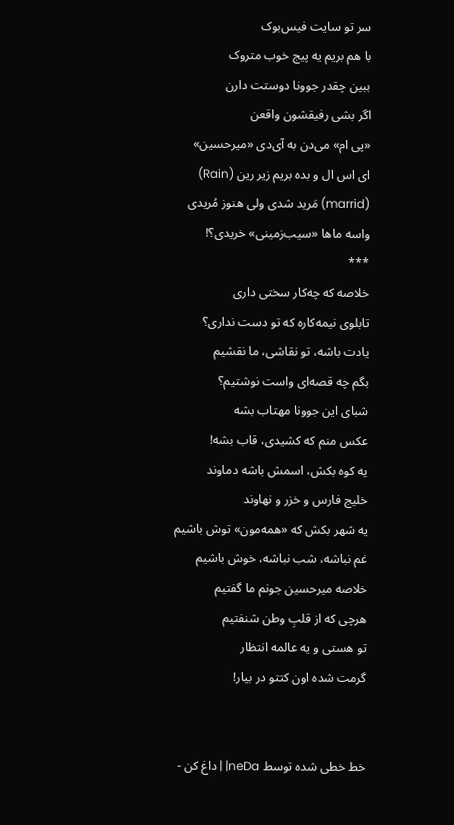سر تو سایت فیس‌بوک
با هم بریم یه پیج خوب متروک
ببین چقدر جوونا دوستت دارن
اگر بشی رفیقشون واقعن
«پی ام» می‌دن به آی‌دی «میرحسین»
ای اس ال و بده بریم زیر رین (Rain)
(marrid) مَرید شدی ولی هنوز مُریدی
واسه ماها «سیب‌زمینی» خریدی؟!
***
خلاصه که چه‌کار سختی داری
تابلوی نیمه‌کاره که تو دست نداری؟
یادت باشه، تو نقاشی، ما نقشیم
بگم چه قصه‌ای واست نوشتیم؟
شبای این جوونا مهتاب بشه
عکس منم که کشیدی، قاب بشه!
یه کوه بکش، اسمش باشه دماوند
خلیج فارس و خزر و نهاوند
یه شهر بکش که «همه‌مون» توش باشیم
غم نباشه، شب نباشه، خوش باشیم
خلاصه میرحسین جونم ما گفتیم
هرچی که از قلبِ وطن شنفتیم
تو هستی و یه عالمه انتظار
گرمت شده اون کتتو در بیار!


خط خطی شده توسط neDa| | داغ کن -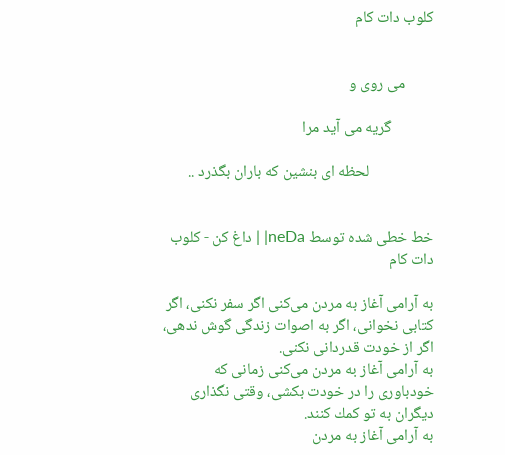کلوب دات کام


        می روی و

            گریه می آید مرا

                  لحظه ای بنشین كه باران بگذرد ..


خط خطی شده توسط neDa| | داغ کن - کلوب دات کام

به آرامی آغاز به مردن می‌كنی اگر سفر نكنی، اگر كتابی نخوانی، اگر به اصوات زندگی گوش ندهی، اگر از خودت قدردانی نكنی.
به آرامی آغاز به مردن می‌كنی زمانی كه خودباوری را در خودت بكشی، وقتی نگذاری دیگران به تو كمك كنند.
به آرامی آغاز به مردن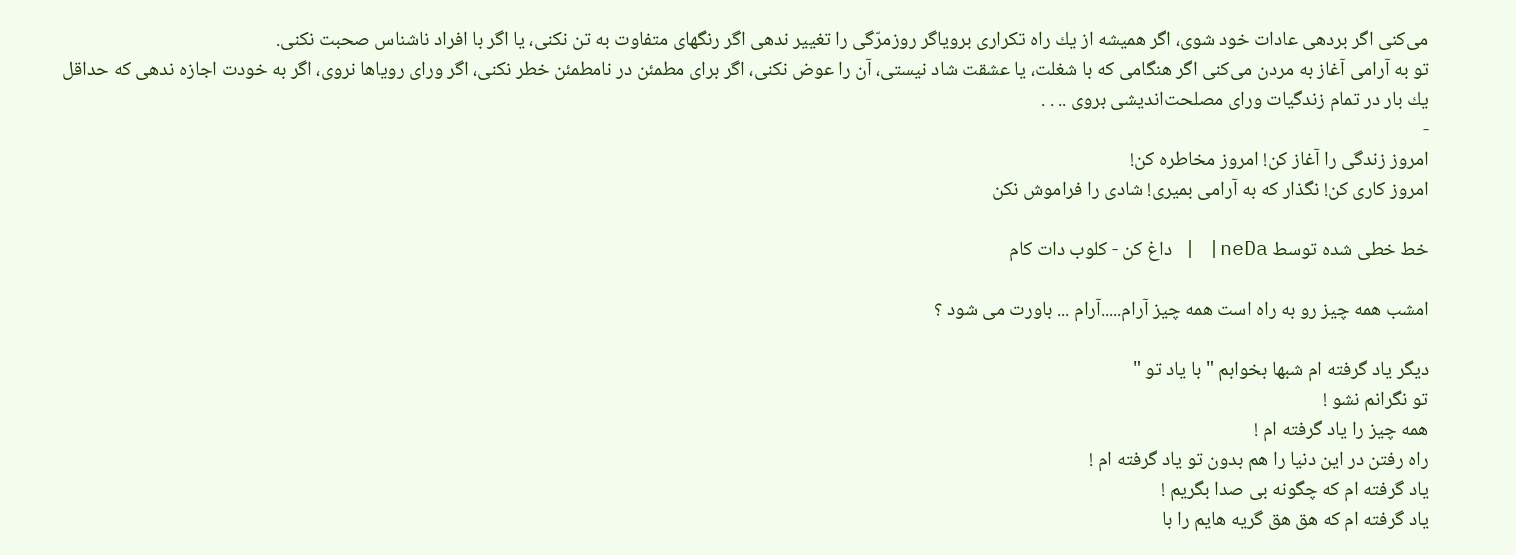می‌كنی اگر بردهی عادات خود شوی، اگر همیشه از یك راه تكراری برویاگر روزمرّگی را تغییر ندهی اگر رنگهای متفاوت به تن نكنی، یا اگر با افراد ناشناس صحبت نكنی.
تو به آرامی آغاز به مردن می‌كنی اگر هنگامی كه با شغلت،‌ یا عشقت شاد نیستی، آن را عوض نكنی، اگر برای مطمئن در نامطمئن خطر نكنی، اگر ورای رویاها نروی، اگر به خودت اجازه ندهی كه حداقل یك بار در تمام زندگیات ورای مصلحت‌اندیشی بروی .. . .
-
امروز زندگی را آغاز كن! امروز مخاطره كن!
امروز كاری كن! نگذار كه به آرامی بمیری! شادی را فراموش نكن

خط خطی شده توسط neDa| | داغ کن - کلوب دات کام

امشب همه چیز رو به راه است همه چیز آرام.....آرام ... باورت می شود ؟

دیگر یاد گرفته ام شبها بخوابم " با یاد تو "
تو نگرانم نشو !
همه چیز را یاد گرفته ام !
راه رفتن در این دنیا را هم بدون تو یاد گرفته ام !
یاد گرفته ام که چگونه بی صدا بگریم !
یاد گرفته ام که هق هق گریه هایم را با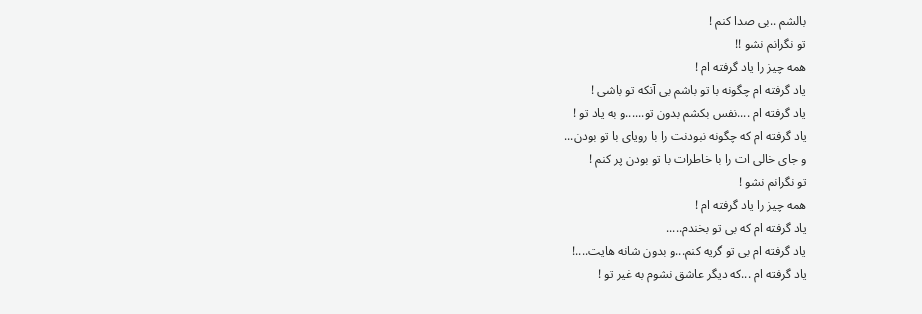بالشم ..بی صدا کنم !
تو نگرانم نشو !!
همه چیز را یاد گرفته ام !
یاد گرفته ام چگونه با تو باشم بی آنکه تو باشی !
یاد گرفته ام ....نفس بکشم بدون تو......و به یاد تو !
یاد گرفته ام که چگونه نبودنت را با رویای با تو بودن...
و جای خالی ات را با خاطرات با تو بودن پر کنم !
تو نگرانم نشو !
همه چیز را یاد گرفته ام !
یاد گرفته ام که بی تو بخندم.....
یاد گرفته ام بی تو گریه کنم...و بدون شانه هایت....!
یاد گرفته ام ...که دیگر عاشق نشوم به غیر تو !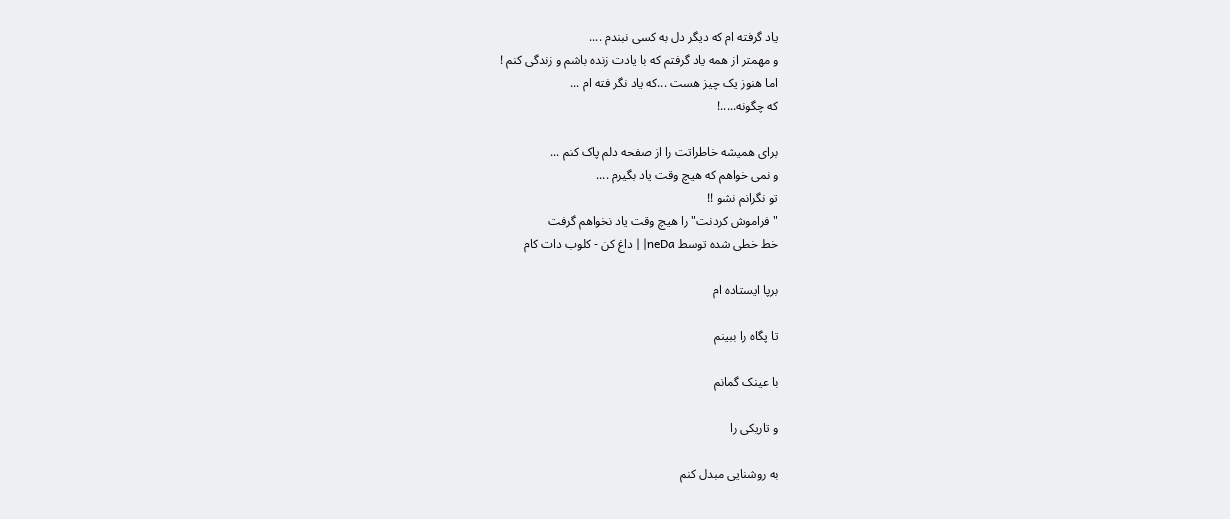یاد گرفته ام که دیگر دل به کسی نبندم ....
و مهمتر از همه یاد گرفتم که با یادت زنده باشم و زندگی کنم !
اما هنوز یک چیز هست ...که یاد نگر فته ام ...
که چگونه.....!

برای همیشه خاطراتت را از صفحه دلم پاک کنم ...
و نمی خواهم که هیچ وقت یاد بگیرم ....
تو نگرانم نشو !!
"فراموش کردنت" را هیچ وقت یاد نخواهم گرفت
خط خطی شده توسط neDa| | داغ کن - کلوب دات کام

برپا ایستاده ام

تا پگاه را ببینم

با عینک گمانم

و تاریکی را

به روشنایی مبدل کنم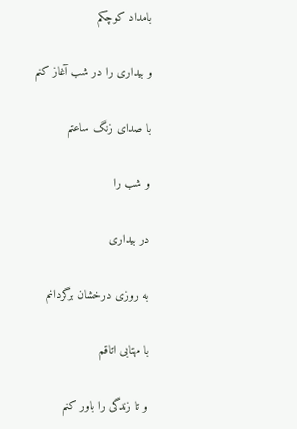بامداد کوچکم

و بیداری را در شب آغاز کنم

با صدای زنگ ساعتم

و شب را

در بیداری

به روزی درخشان برگردانم

با مهتابی اتاقم

و تا زندگی را باور کنم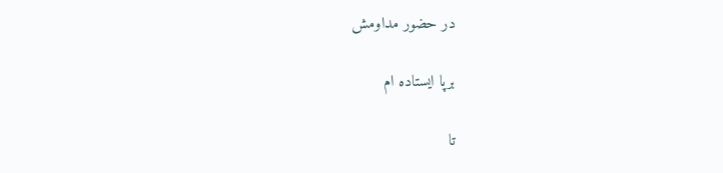در حضور مداومش

برپا ایستاده ام

تا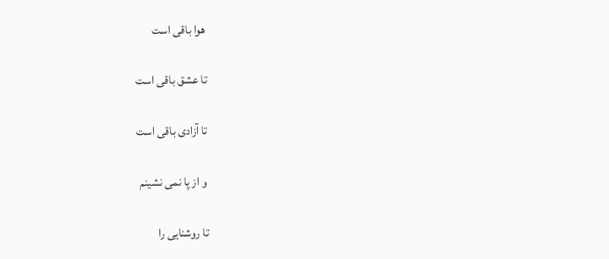هوا باقی است

تا عشق باقی است

تا آزادی باقی است

و از پا نمی نشینم

تا روشنایی را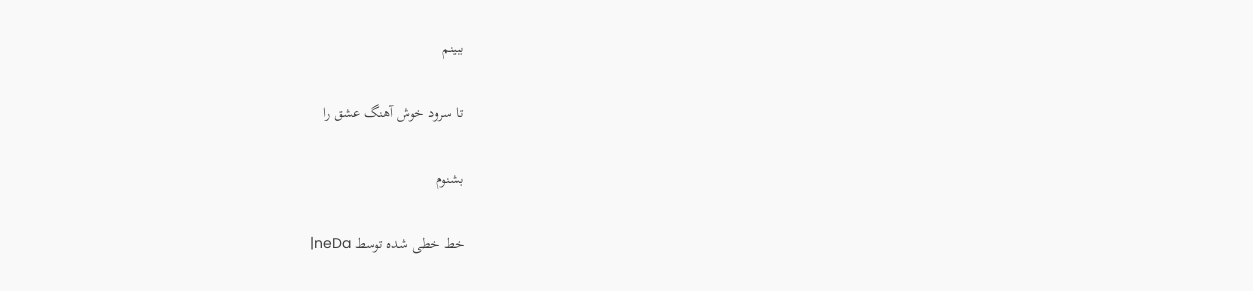ببینم

تا سرود خوش آهنگ عشق را

بشنوم

خط خطی شده توسط neDa|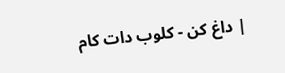| داغ کن - کلوب دات کام